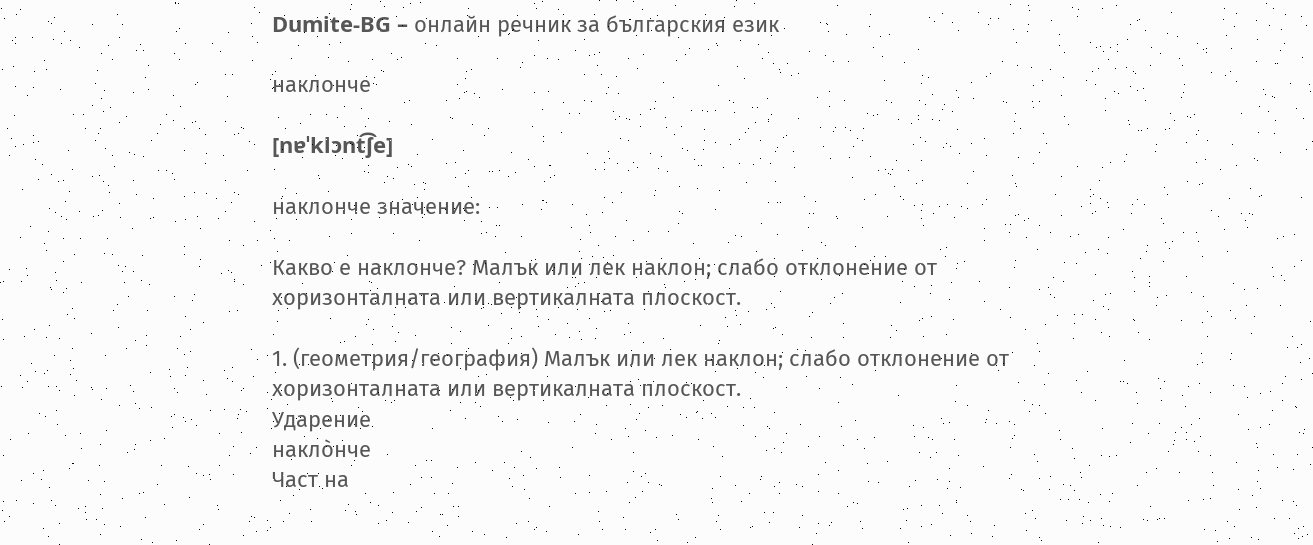Dumite-BG – онлайн речник за българския език

наклонче

[nɐˈklɔnt͡ʃe]

наклонче значение:

Какво е наклонче? Малък или лек наклон; слабо отклонение от хоризонталната или вертикалната плоскост.

1. (геометрия/география) Малък или лек наклон; слабо отклонение от хоризонталната или вертикалната плоскост.
Ударение
наклòнче
Част на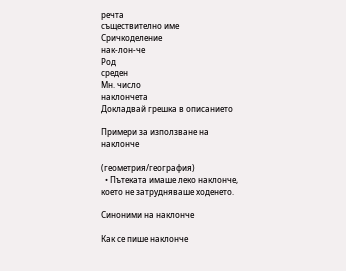речта
съществително име
Сричкоделение
нак-лон-че
Род
среден
Мн. число
наклончета
Докладвай грешка в описанието

Примери за използване на наклонче

(геометрия/география)
  • Пътеката имаше леко наклонче, което не затрудняваше ходенето.

Синоними на наклонче

Как се пише наклонче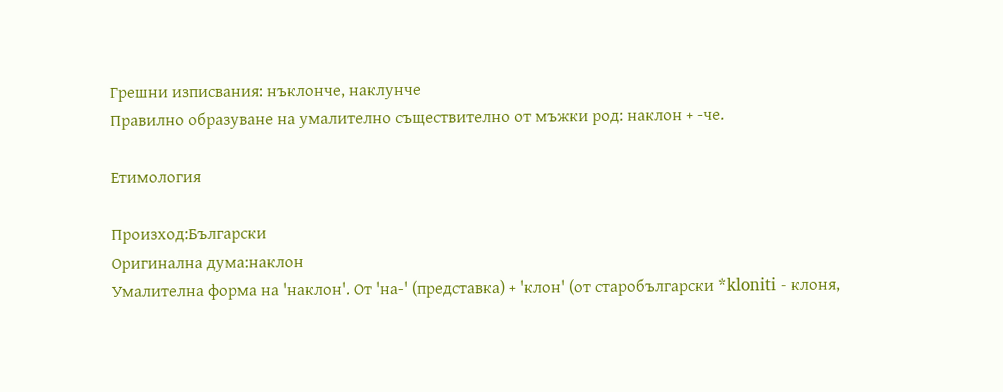Грешни изписвания: нъклонче, наклунче
Правилно образуване на умалително съществително от мъжки род: наклон + -че.

Етимология

Произход:Български
Оригинална дума:наклон
Умалителна форма на 'наклон'. От 'на-' (представка) + 'клон' (от старобългарски *kloniti - клоня,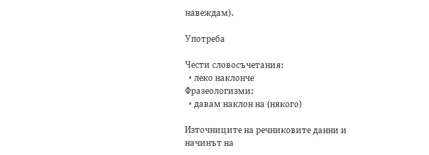навеждам).

Употреба

Чести словосъчетания:
  • леко наклонче
Фразеологизми:
  • давам наклон на (някого)

Източниците на речниковите данни и начинът на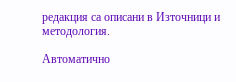редакция са описани в Източници и методология.

Автоматично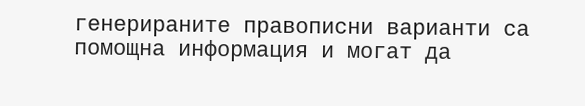генерираните правописни варианти са помощна информация и могат да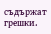съдържат грешки.